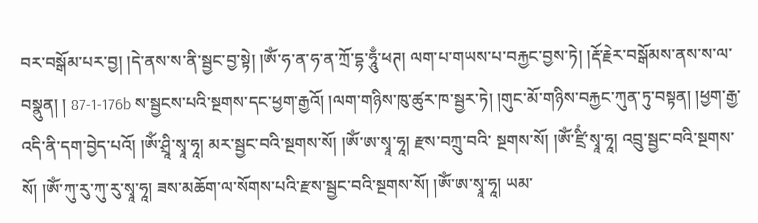བར་བསྒོམ་པར་བྱ། །དེ་ནས་ས་ནི་སྦྱང་བྱ་སྟེ། །ཨོཾ་ཧ་ན་ཧ་ན་ཀྲོ་དྷ་ཧཱུྃ་ཕཊ། ལག་པ་གཡས་པ་བརྐྱང་བྱས་ཏེ། །རྡོ་རྗེར་བསྒོམས་ནས་ས་ལ་བསྣུན། ། 87-1-176b ས་སྦྱངས་པའི་སྔགས་དང་ཕྱག་རྒྱའོ། །ལག་གཉིས་ཁུ་ཚུར་ཁ་སྦྱར་ཏེ། །གུང་མོ་གཉིས་བརྐྱང་ཀུན་ཏུ་བསྟན། །ཕྱག་རྒྱ་འདི་ནི་དག་བྱེད་པའོ། །ཨོཾ་ཤྲཱི་སྭཱ་ཧཱ། མར་སྦྱང་བའི་སྔགས་སོ། །ཨོཾ་ཨ་སྭཱ་ཧཱ། རྫས་བཀྲུ་བའི་ སྔགས་སོ། །ཨོཾ་ཛྲིཾ་སྭཱ་ཧཱ། འབྲུ་སྦྱང་བའི་སྔགས་སོ། །ཨོཾ་ཀུ་རུ་ཀུ་རུ་སྭཱ་ཧཱ། ཟས་མཆོག་ལ་སོགས་པའི་རྫས་སྦྱང་བའི་སྔགས་སོ། །ཨོཾ་ཨ་སྭཱ་ཧཱ། ཡམ་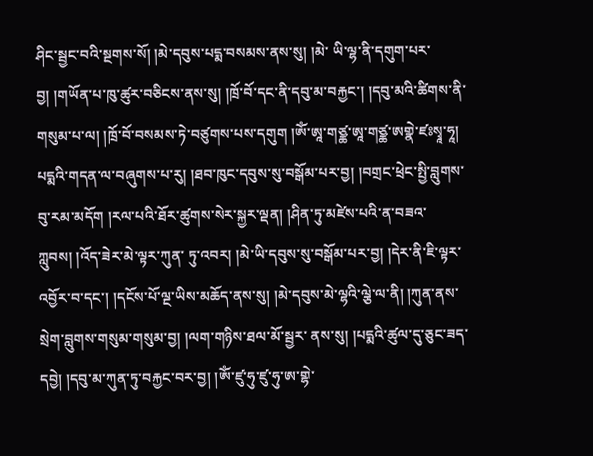ཤིང་སྦྱང་བའི་སྔགས་སོ། །མེ་དབུས་པདྨ་བསམས་ནས་སུ། །མེ་ ཡི་ལྷ་ནི་དགུག་པར་བྱ། །གཡོན་པ་ཁུ་ཚུར་བཅིངས་ནས་སུ། །ཁྲོ་བོ་དང་ནི་དབུ་མ་བརྐྱང་། །དབུ་མའི་ཚིགས་ནི་གསུམ་པ་ལ། །ཁྲོ་བོ་བསམས་ཏེ་བཙུགས་པས་དགུག །ཨོཾ་ཨཱ་གཙྪ་ཨཱ་གཙྪ་ཨགྣེ་ཛཿསྭཱ་ཧཱ། པདྨའི་གདན་ལ་བཞུགས་པ་རུ། །ཐབ་ཁུང་དབུས་སུ་བསྒོམ་པར་བྱ། །བགྲང་ཕྲེང་སྤྱི་བླུགས་བུ་རམ་མདོག །རལ་པའི་ཐོར་ཚུགས་སེར་སྐྱར་ལྡན། །ཤིན་ཏུ་མཛེས་པའི་ན་བཟའ་ཀླུབས། །འོད་ཟེར་མེ་ལྟར་ཀུན་ ཏུ་འབར། །མེ་ཡི་དབུས་སུ་བསྒོམ་པར་བྱ། །དེར་ནི་ཇི་ལྟར་འབྱོར་བ་དང་། །དངོས་པོ་ལྔ་ཡིས་མཆོད་ནས་སུ། །མེ་དབུས་མེ་ལྷའི་ལྕེ་ལ་ནི། །ཀུན་ནས་སྲེག་བླུགས་གསུམ་གསུམ་བྱ། །ལག་གཉིས་ཐལ་མོ་སྦྱར་ ནས་སུ། །པདྨའི་ཚུལ་དུ་ཅུང་ཟད་དབྱེ། །དབུ་མ་ཀུན་ཏུ་བརྐྱང་བར་བྱ། །ཨོཾ་ཛུ་ཧུ་ཛུ་ཧུ་ཨ་གྷེ་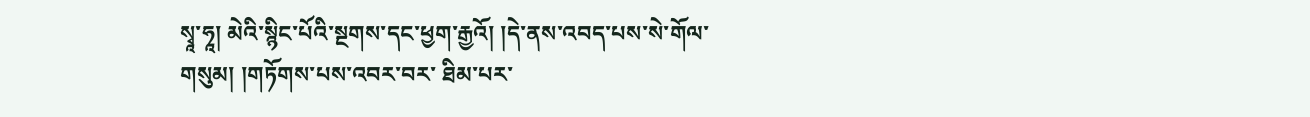སྭཱ་ཧཱ། མེའི་སྙིང་པོའི་སྔགས་དང་ཕྱག་རྒྱའོ། །དེ་ནས་འབད་པས་སེ་གོལ་གསུམ། །གཏོགས་པས་འབར་བར་ ཐིམ་པར་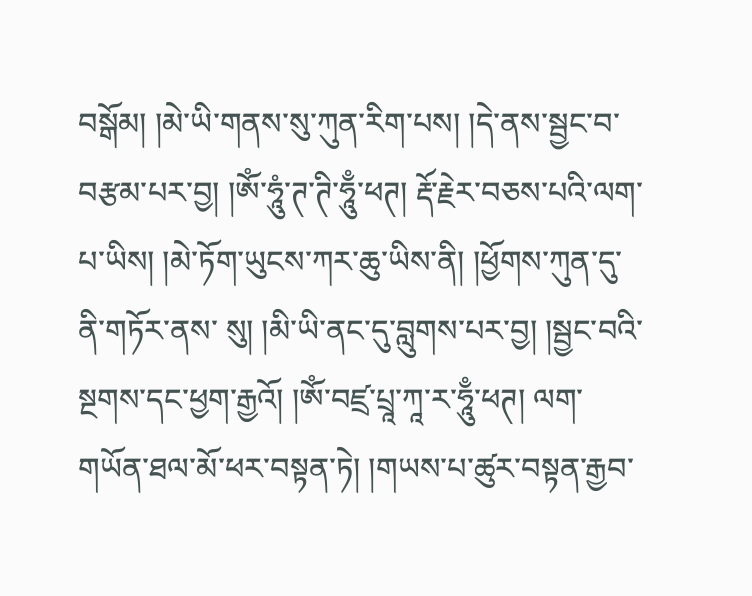བསྒོམ། །མེ་ཡི་གནས་སུ་ཀུན་རིག་པས། །དེ་ནས་སྦྱང་བ་བརྩམ་པར་བྱ། །ཨོཾ་ཧཱུཾ་ཊ་ཊི་ཧཱུྃ་ཕཊ། རྡོ་རྗེར་བཅས་པའི་ལག་པ་ཡིས། །མེ་ཏོག་ཡུངས་ཀར་ཆུ་ཡིས་ནི། །ཕྱོགས་ཀུན་དུ་ནི་གཏོར་ནས་ སུ། །མི་ཡི་ནང་དུ་བླུགས་པར་བྱ། །སྦྱང་བའི་སྔགས་དང་ཕྱག་རྒྱའོ། །ཨོཾ་བཛྲ་པྲཱ་ཀཱ་ར་ཧཱུྃ་ཕཊ། ལག་གཡོན་ཐལ་མོ་ཕར་བསྟན་ཏེ། །གཡས་པ་ཚུར་བསྟན་རྒྱབ་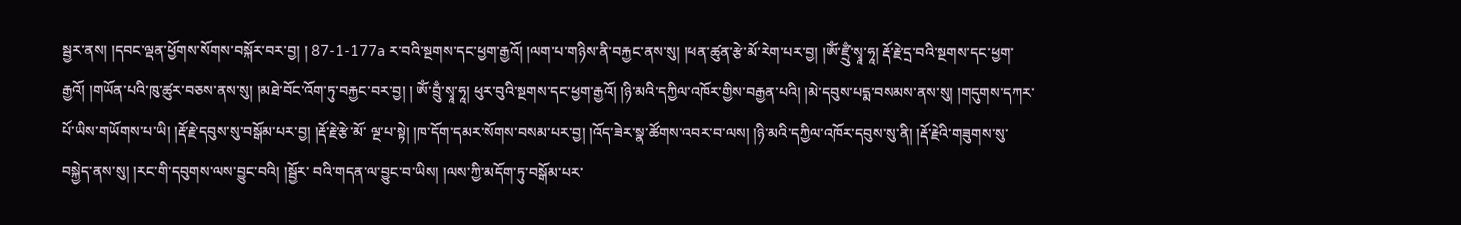སྦྱར་ནས། །དབང་ལྡན་ཕྱོགས་སོགས་བསྐོར་བར་བྱ། ། 87-1-177a ར་བའི་སྔགས་དང་ཕྱག་རྒྱའོ། །ལག་པ་གཉིས་ནི་བརྐྱང་ནས་སུ། །ཕན་ཚུན་རྩེ་མོ་རེག་པར་བྱ། །ཨོཾ་ཛྲུྃ་སྭཱ་ཧཱ། རྡོ་རྗེ་དྲ་བའི་སྔགས་དང་ཕྱག་རྒྱའོ། །གཡོན་པའི་ཁུ་ཚུར་བཅས་ནས་སུ། །མཐེ་བོང་འོག་ཏུ་བརྐྱང་བར་བྱ། ། ཨོཾ་བྲུྃ་སྭཱ་ཧཱ། ཕུར་བུའི་སྔགས་དང་ཕྱག་རྒྱའོ། །ཉི་མའི་དཀྱིལ་འཁོར་གྱིས་བརྒྱན་པའི། །མེ་དབུས་པདྨ་བསམས་ནས་སུ། །གདུགས་དཀར་པོ་ཡིས་གཡོགས་པ་ཡི། །རྡོ་རྗེ་དབུས་སུ་བསྒོམ་པར་བྱ། །རྡོ་རྗེ་རྩེ་མོ་ ལྔ་པ་སྟེ། །ཁ་དོག་དམར་སོགས་བསམ་པར་བྱ། །འོད་ཟེར་སྣ་ཚོགས་འབར་བ་ལས། །ཉི་མའི་དཀྱིལ་འཁོར་དབུས་སུ་ནི། །རྡོ་རྗེའི་གཟུགས་སུ་བསྐྱེད་ནས་སུ། །རང་གི་དབུགས་ལས་བྱུང་བའི། །སྦྱོར་ བའི་གདན་ལ་བྱུང་བ་ཡིས། །ལས་ཀྱི་མདོག་ཏུ་བསྒོམ་པར་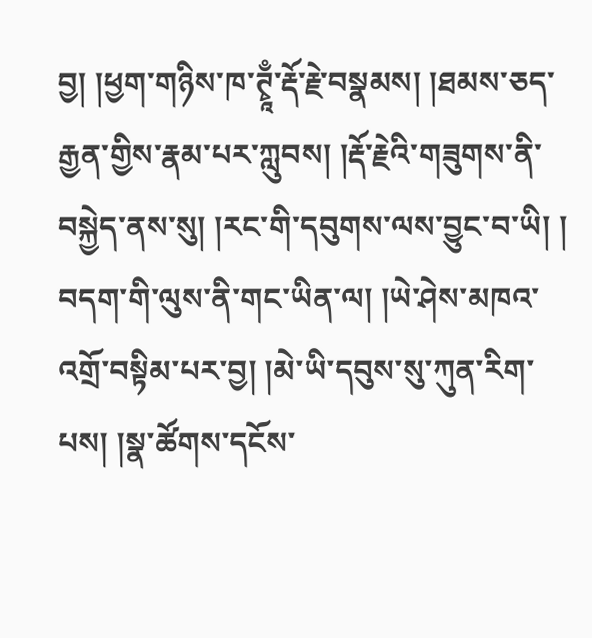བྱ། །ཕྱག་གཉིས་ཁ་ཊྭཱྃ་རྡོ་རྗེ་བསྣམས། །ཐམས་ཅད་རྒྱན་གྱིས་རྣམ་པར་ཀླུབས། །རྡོ་རྗེའི་གཟུགས་ནི་བསྐྱེད་ནས་སུ། །རང་གི་དབུགས་ལས་བྱུང་བ་ཡི། ། བདག་གི་ལུས་ནི་གང་ཡིན་ལ། །ཡེ་ཤེས་མཁའ་འགྲོ་བསྟིམ་པར་བྱ། །མེ་ཡི་དབུས་སུ་ཀུན་རིག་པས། །སྣ་ཚོགས་དངོས་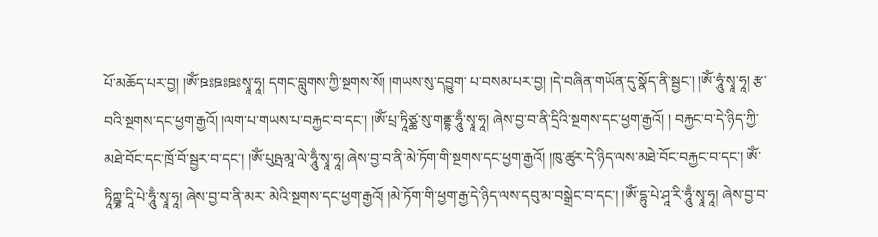པོ་མཆོད་པར་བྱ། །ཨོཾ་ཋཿཋཿཋཿསྭཱ་ཧཱ། དགང་བླུགས་ཀྱི་སྔགས་སོ། །གཡས་སུ་དབྱུག་ པ་བསམ་པར་བྱ། །དེ་བཞིན་གཡོན་དུ་སྣོད་ནི་སྦྱང་། །ཨོཾ་ཧཱུཾ་སྭཱ་ཧཱ། རྩ་བའི་སྔགས་དང་ཕྱག་རྒྱའོ། །ལག་པ་གཡས་པ་བརྐྱང་བ་དང་། །ཨོཾ་པྲ་ཏཱིཙྪ་སུ་གནྡྷ་ཧཱུྃ་སྭཱ་ཧཱ། ཞེས་བྱ་བ་ནི་དྲིའི་སྔགས་དང་ཕྱག་རྒྱའོ། ། བརྐྱང་བ་དེ་ཉིད་ཀྱི་མཐེ་བོང་དང་ཁྲོ་བོ་སྦྱར་བ་དང་། །ཨོཾ་པུཥྤ་མཱ་ལེ་ཧཱུྃ་སྭཱ་ཧཱ། ཞེས་བྱ་བ་ནི་མེ་ཏོག་གི་སྔགས་དང་ཕྱག་རྒྱའོ། །ཁུ་ཚུར་དེ་ཉིད་ལས་མཐེ་བོང་བརྐྱང་བ་དང་། ཨོཾ་ཏཱིཀྵྞ་དཱི་པེ་ཧཱུྃ་སྭཱ་ཧཱ། ཞེས་བྱ་བ་ནི་མར་ མེའི་སྔགས་དང་ཕྱག་རྒྱའོ། །མེ་ཏོག་གི་ཕྱག་རྒྱ་དེ་ཉིད་ལས་དབུ་མ་བསྒྲེང་བ་དང་། །ཨོཾ་དྷུ་པེ་ཤཱ་རི་ཧཱུྃ་སྭཱ་ཧཱ། ཞེས་བྱ་བ་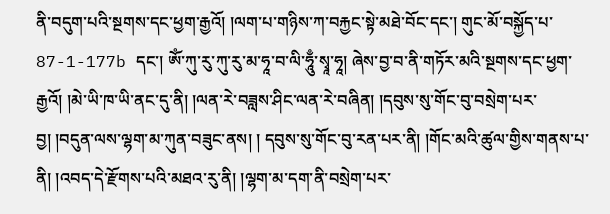ནི་བདུག་པའི་སྔགས་དང་ཕྱག་རྒྱའོ། །ལག་པ་གཉིས་ཀ་བརྐྱང་སྟེ་མཐེ་བོང་དང་། གུང་མོ་བསྐྱོད་པ་ 87-1-177b དང་། ཨོཾ་ཀུ་རུ་ཀུ་རུ་མ་ཧཱ་བ་ལི་ཧཱུྃ་སྭཱ་ཧཱ། ཞེས་བྱ་བ་ནི་གཏོར་མའི་སྔགས་དང་ཕྱག་རྒྱའོ། །མེ་ཡི་ཁ་ཡི་ནང་དུ་ནི། །ལན་རེ་བཟླས་ཤིང་ལན་རེ་བཞིན། །དབུས་སུ་གོང་བུ་བསྲེག་པར་བྱ། །བདུན་ལས་ལྷག་མ་ཀུན་བཟུང་ནས། ། དབུས་སུ་གོང་བུ་རན་པར་ནི། །གོང་མའི་ཚུལ་གྱིས་གནས་པ་ནི། །འབད་དེ་རྫོགས་པའི་མཐའ་རུ་ནི། །ལྷག་མ་དག་ནི་བསྲེག་པར་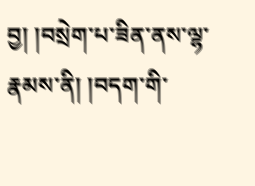བྱ། །བསྲེག་པ་ཟིན་ནས་ལྷ་རྣམས་ནི། །བདག་གི་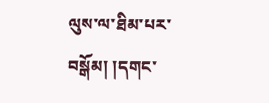ལུས་ལ་ཐིམ་པར་བསྒོམ། །དགང་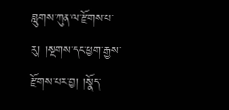བླུགས་ཀུན་ལ་རྫོགས་པ་རུ། །སྔགས་དང་ཕྱག་རྒྱས་རྫོགས་པར་བྱ། །སྣོད་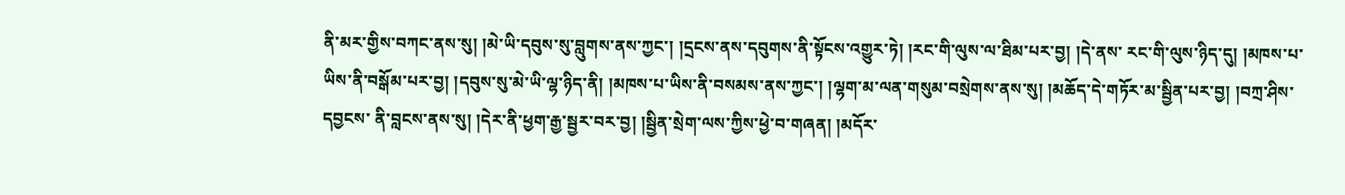ནི་མར་གྱིས་བཀང་ནས་སུ། །མེ་ཡི་དབུས་སུ་བླུགས་ནས་ཀྱང་། །དྲངས་ནས་དབུགས་ནི་སྟོངས་འགྱུར་ཏེ། །རང་གི་ལུས་ལ་ཐིམ་པར་བྱ། །དེ་ནས་ རང་གི་ལུས་ཉིད་དུ། །མཁས་པ་ཡིས་ནི་བསྒོམ་པར་བྱ། །དབུས་སུ་མེ་ཡི་ལྷ་ཉིད་ནི། །མཁས་པ་ཡིས་ནི་བསམས་ནས་ཀྱང་། །ལྷག་མ་ལན་གསུམ་བསྲེགས་ནས་སུ། །མཆོད་དེ་གཏོར་མ་སྦྱིན་པར་བྱ། །བཀྲ་ཤིས་དབྱངས་ ནི་བླངས་ནས་སུ། །དེར་ནི་ཕྱག་རྒྱ་སྦྱར་བར་བྱ། །སྦྱིན་སྲེག་ལས་ཀྱིས་ཕྱེ་བ་གཞན། །མདོར་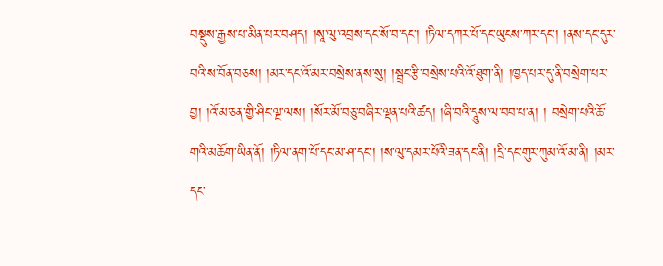བསྡུས་རྒྱས་པ་མིན་པར་བཤད། །སཱ་ལུ་འབྲས་དང་སོ་བ་དང་། །ཏིལ་དཀར་པོ་དང་ཡུངས་ཀར་དང་། །ནས་དང་དུར་ བའི་ས་བོན་བཅས། །མར་དང་འོ་མར་བསྲེས་ནས་སུ། །སྦྲང་རྩི་བསྲེས་པའི་འོ་ཐུག་ནི། །ཁྱད་པར་དུ་ནི་བསྲེག་པར་བྱ། །འོ་མ་ཅན་གྱི་ཤིང་ལྔ་ལས། །སོར་མོ་བཅུ་བཞིར་ལྡན་པའི་ཚད། །ཞི་བའི་དཱུས་ལ་བབ་པ་ན། ། བསྲེག་པའི་ཆོ་གའི་མཆོག་ཡིན་ནོ། །ཏིལ་ནག་པོ་དང་མ་ཤ་དང་། །ས་ལུ་དམར་པོའི་ཟན་དང་ནི། །དྲི་དང་གུར་ཀུམ་འོ་མ་ནི། །མར་དང་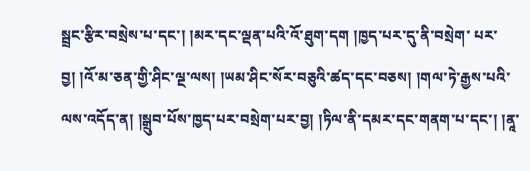སྦྲང་རྩིར་བསྲེས་པ་དང་། །མར་དང་ལྡན་པའི་འོ་ཐུག་དག །ཁྱད་པར་དུ་ནི་བསྲེག་ པར་བྱ། །འོ་མ་ཅན་གྱི་ཤིང་ལྔ་ལས། །ཡམ་ཤིང་སོར་བཅུའི་ཚད་དང་བཅས། །གལ་ཏེ་རྒྱས་པའི་ལས་འདོད་ན། །སྒྲུབ་པོས་ཁྱད་པར་བསྲེག་པར་བྱ། །ཏིལ་ནི་དམར་དང་གནག་པ་དང་། །ནཱ་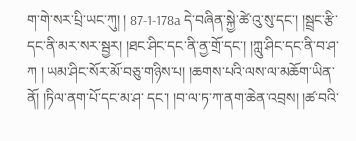ག་གེ་སར་པྲི་ཡང་ཀུ། ། 87-1-178a དེ་བཞིན་སྐྱེ་ཚེ་འུ་སུ་དང་། །སྦྲང་རྩི་དང་ནི་མར་སར་སྦྱར། །ཐང་ཤིང་དང་ནི་ནྱ་གྲོ་དང་། །ཀླུ་ཤིང་དང་ནི་བ་ཤ་ཀ ། ཡམ་ཤིང་སོར་མོ་བཅུ་གཉིས་པ། །ཆགས་པའི་ལས་ལ་མཆོག་ཡིན་ནོ། །ཏིལ་ནག་པོ་དང་མ་ཤ་ དང་། །བ་ལ་ཏ་ཀ་ནག་ཆེན་འབྲས། །ཚ་བའི་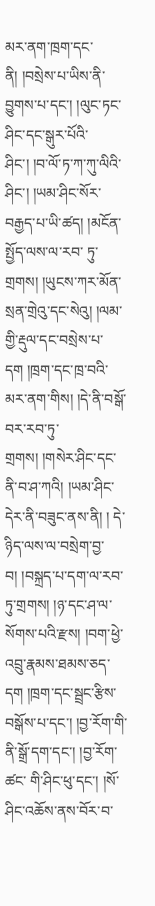མར་ནག་ཁྲག་དང་ནི། །བསྲེས་པ་ཡིས་ནི་བྱུགས་པ་དང་། །ལུང་ཏང་ཤིང་དང་སྒུར་པོའི་ཤིང་། །བ་ལོ་ཏ་ཀ་ཀུ་ལིའི་ཤིང་། །ཡམ་ཤིང་སོར་བརྒྱད་པ་ཡི་ཚད། །མངོན་སྤྱོད་ལས་ལ་རབ་ ཏུ་གྲགས། །ཡུངས་ཀར་མོན་སྲན་གྲེའུ་དང་སེའུ། །ལམ་གྱི་རྡུལ་དང་བསྲེས་པ་དག །ཁྲག་དང་ཁྲ་བའི་མར་ནག་གིས། །དེ་ནི་བསྒོ་བར་རབ་ཏུ་གྲགས། །གསེར་ཤིང་དང་ནི་བ་ཤ་ཀའི། །ཡམ་ཤིང་དེར་ནི་བཟུང་ནས་ནི། ། དེ་ཉིད་ལས་ལ་བསྲེག་བྱ་བ། །བསྐྲད་པ་དག་ལ་རབ་ཏུ་གྲགས། །ཉ་དང་ཤ་ལ་སོགས་པའི་རྫས། །བག་ཕྱེ་འབྲུ་རྣམས་ཐམས་ཅད་དག །ཁྲག་དང་སྦྲང་རྩིས་བསྒོས་པ་དང་། །བྱ་རོག་གི་ནི་སྒྲོ་དག་དང་། །བྱ་རོག་ཚང་ གི་ཤིང་ཕུ་དང་། །སོ་ཤིང་འཆོས་ནས་བོར་བ་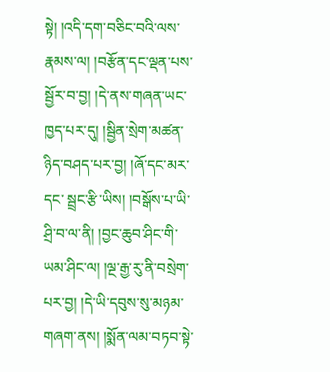སྟེ། །འདི་དག་བཅིང་བའི་ལས་རྣམས་ལ། །བརྩོན་དང་ལྡན་པས་སྦྱོར་བ་བྱ། །དེ་ནས་གཞན་ཡང་ཁྱད་པར་དུ། །སྦྱིན་སྲེག་མཚན་ཉིད་བཤད་པར་བྱ། །ཞོ་དང་མར་དང་ སྦྲང་རྩི་ཡིས། །བསྒོས་པ་ཡི་ཤྲི་བ་ལ་ནི། །བྱང་ཆུབ་ཤིང་གི་ཡམ་ཤིང་ལ། །ལྔ་རྒྱ་རུ་ནི་བསྲེག་པར་བྱ། །དེ་ཡི་དབུས་སུ་མཉམ་གཞག་ནས། །སྨོན་ལམ་བཏབ་སྟེ་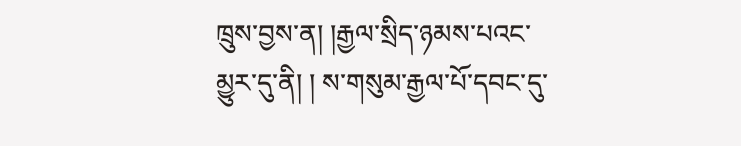ཁྲུས་བྱས་ན། །རྒྱལ་སྲིད་ཉམས་པའང་མྱུར་དུ་ནི། ། ས་གསུམ་རྒྱལ་པོ་དབང་དུ་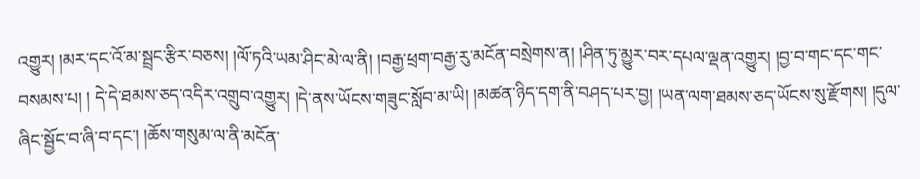འགྱུར། །མར་དང་འོ་མ་སྦྲང་རྩིར་བཅས། །ལོ་ཏའི་ཡམ་ཤིང་མེ་ལ་ནི། །བརྒྱ་ཕྲག་བརྒྱ་རུ་མངོན་བསྲེགས་ན། །ཤིན་ཏུ་མྱུར་བར་དཔལ་ལྡན་འགྱུར། །བྱ་བ་གང་དང་གང་བསམས་པ། ། དེ་དེ་ཐམས་ཅད་འདིར་འགྲུབ་འགྱུར། །དེ་ནས་ཡོངས་གཟུང་སློབ་མ་ཡི། །མཚན་ཉིད་དག་ནི་བཤད་པར་བྱ། །ཡན་ལག་ཐམས་ཅད་ཡོངས་སུ་རྫོགས། །དུལ་ཞིང་སྦྱོང་བ་ཞི་བ་དང་། །ཆོས་གསུམ་ལ་ནི་མངོན་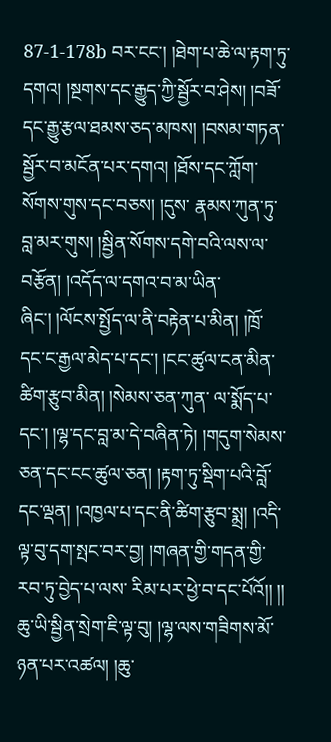87-1-178b བར་ངང་། །ཐེག་པ་ཆེ་ལ་རྟག་ཏུ་དགའ། །སྔགས་དང་རྒྱུད་ཀྱི་སྦྱོར་བ་ཤེས། །བཟོ་དང་རྒྱུ་རྩལ་ཐམས་ཅད་མཁས། །བསམ་གཏན་སྦྱོར་བ་མངོན་པར་དགའ། །ཐོས་དང་ཀློག་སོགས་གུས་དང་བཅས། །དུས་ རྣམས་ཀུན་ཏུ་བླ་མར་གུས། །སྦྱིན་སོགས་དགེ་བའི་ལས་ལ་བརྩོན། །འདོད་ལ་དགའ་བ་མ་ཡིན་ཞིང་། །ལོངས་སྤྱོད་ལ་ནི་བརྟེན་པ་མིན། །ཁྲོ་དང་ང་རྒྱལ་མེད་པ་དང་། །ངང་ཚུལ་ངན་མིན་ཚིག་རྩུབ་མིན། །སེམས་ཅན་ཀུན་ ལ་སྨོད་པ་དང་། །ལྷ་དང་བླ་མ་དེ་བཞིན་ཏེ། །གདུག་སེམས་ཅན་དང་ངང་ཚུལ་ཅན། །རྟག་ཏུ་སྡིག་པའི་བློ་དང་ལྡན། །འཁྱལ་པ་དང་ནི་ཚིག་རྩུབ་སྨྲ། །འདི་ལྟ་བུ་དག་སྤང་བར་བྱ། །གཞན་གྱི་གདན་གྱི་རབ་ཏུ་བྱེད་པ་ལས་ རིམ་པར་ཕྱེ་བ་དང་པོའོ།། །། ཆུ་ཡི་སྦྱིན་སྲེག་ཇི་ལྟ་བུ། །ལྷ་ལས་གཟིགས་མོ་ཉན་པར་འཚལ། །ཆུ་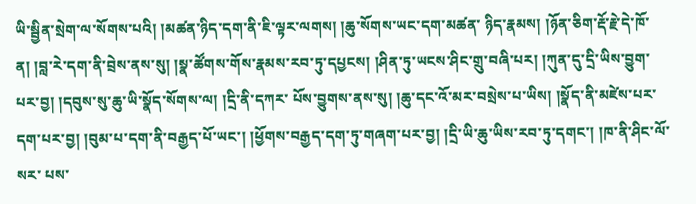ཡི་སྦྱིན་སྲེག་ལ་སོགས་པའི། །མཚན་ཉིད་དག་ནི་ཇི་ལྟར་ལགས། །ཆུ་སོགས་ཡང་དག་མཚན་ ཉིད་རྣམས། །ཉོན་ཅིག་རྡོ་རྗེ་དེ་ཁོ་ན། །བླ་རེ་དག་ནི་བྲེས་ནས་སུ། །སྣ་ཚོགས་གོས་རྣམས་རབ་ཏུ་དཔྱངས། །ཤིན་ཏུ་ཡངས་ཤིང་གྲུ་བཞི་པར། །ཀུན་དུ་དྲི་ཡིས་བྱུག་པར་བྱ། །དབུས་སུ་ཆུ་ཡི་སྣོད་སོགས་ལ། །དྲི་ནི་དཀར་ པོས་བྱུགས་ནས་སུ། །ཆུ་དང་འོ་མར་བསྲེས་པ་ཡིས། །སྣོད་ནི་མཛེས་པར་དག་པར་བྱ། །བུམ་པ་དག་ནི་བརྒྱད་པོ་ཡང་། །ཕྱོགས་བརྒྱད་དག་ཏུ་གཞག་པར་བྱ། །དྲི་ཡི་ཆུ་ཡིས་རབ་ཏུ་དགང་། །ཁ་ནི་ཤིང་ལོ་སར་ པས་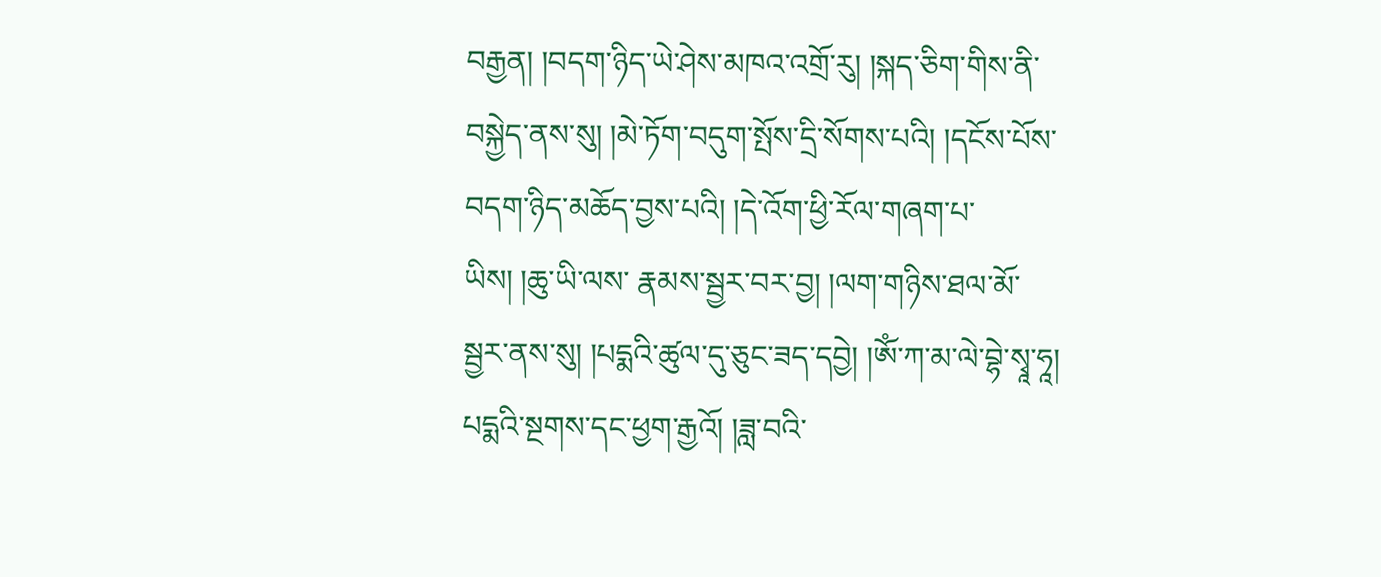བརྒྱན། །བདག་ཉིད་ཡེ་ཤེས་མཁའ་འགྲོ་རུ། །སྐད་ཅིག་གིས་ནི་བསྐྱེད་ནས་སུ། །མེ་ཏོག་བདུག་སྤོས་དྲི་སོགས་པའི། །དངོས་པོས་བདག་ཉིད་མཆོད་བྱས་པའི། །དེ་འོག་ཕྱི་རོལ་གཞག་པ་ཡིས། །ཆུ་ཡི་ལས་ རྣམས་སྦྱར་བར་བྱ། །ལག་གཉིས་ཐལ་མོ་སྦྱར་ནས་སུ། །པདྨའི་ཚུལ་དུ་ཅུང་ཟད་དབྱེ། །ཨོཾ་ཀ་མ་ལེ་བྷེ་སྭཱ་ཧཱ། པདྨའི་སྔགས་དང་ཕྱག་རྒྱའོ། །ཟླ་བའི་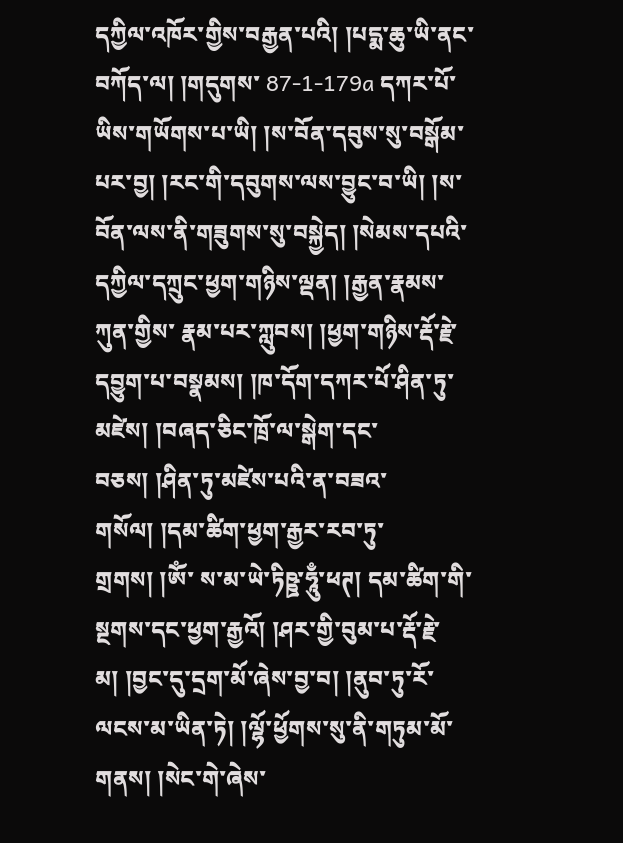དཀྱིལ་འཁོར་གྱིས་བརྒྱན་པའི། །པདྨ་ཆུ་ཡི་ནང་བཀོད་ལ། །གདུགས་ 87-1-179a དཀར་པོ་ཡིས་གཡོགས་པ་ཡི། །ས་བོན་དབུས་སུ་བསྒོམ་པར་བྱ། །རང་གི་དབུགས་ལས་བྱུང་བ་ཡི། །ས་བོན་ལས་ནི་གཟུགས་སུ་བསྐྱེད། །སེམས་དཔའི་དཀྱིལ་དཀྲུང་ཕྱག་གཉིས་ལྡན། །རྒྱན་རྣམས་ཀུན་གྱིས་ རྣམ་པར་ཀླུབས། །ཕྱག་གཉིས་རྡོ་རྗེ་དབྱུག་པ་བསྣམས། །ཁ་དོག་དཀར་པོ་ཤིན་ཏུ་མཛེས། །བཞད་ཅིང་ཁྲོ་ལ་སྒེག་དང་བཅས། །ཤིན་ཏུ་མཛེས་པའི་ན་བཟའ་གསོལ། །དམ་ཚིག་ཕྱག་རྒྱར་རབ་ཏུ་གྲགས། །ཨོཾ་ ས་མ་ཡེ་ཏིཥྛ་ཧཱུྃ་ཕཊ། དམ་ཚིག་གི་སྔགས་དང་ཕྱག་རྒྱའོ། །ཤར་གྱི་བུམ་པ་རྡོ་རྗེ་མ། །བྱང་དུ་དྲག་མོ་ཞེས་བྱ་བ། །ནུབ་ཏུ་རོ་ལངས་མ་ཡིན་ཏེ། །ལྷོ་ཕྱོགས་སུ་ནི་གཏུམ་མོ་གནས། །སེང་གེ་ཞེས་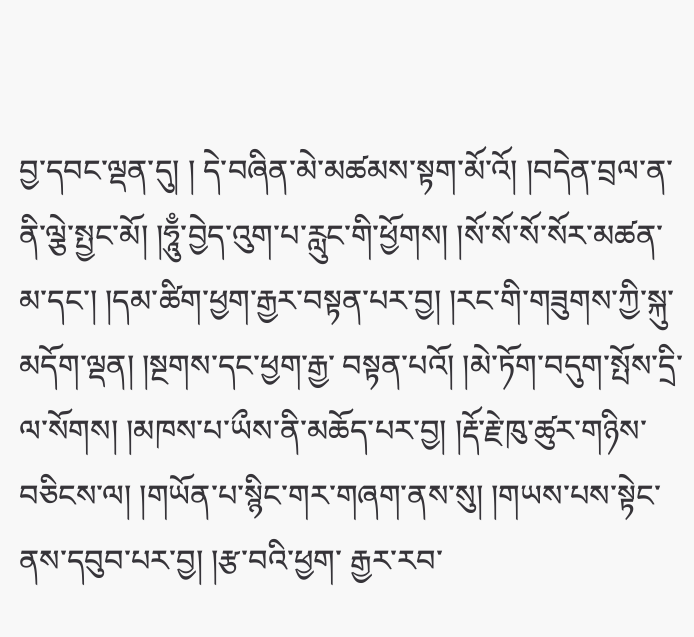བྱ་དབང་ལྡན་དུ། ། དེ་བཞིན་མེ་མཚམས་སྟག་མོ་འོ། །བདེན་བྲལ་ན་ནི་ལྕེ་སྤྱང་མོ། །ཧཱུྃ་བྱེད་འུག་པ་རླུང་གི་ཕྱོགས། །སོ་སོ་སོ་སོར་མཚན་མ་དང་། །དམ་ཚིག་ཕྱག་རྒྱར་བསྟན་པར་བྱ། །རང་གི་གཟུགས་ཀྱི་སྐུ་མདོག་ལྡན། །སྔགས་དང་ཕྱག་རྒྱ་ བསྟན་པའོ། །མེ་ཏོག་བདུག་སྤོས་དྲི་ལ་སོགས། །མཁས་པ་ཡྀས་ནི་མཆོད་པར་བྱ། །རྡོ་རྗེ་ཁུ་ཚུར་གཉིས་བཅིངས་ལ། །གཡོན་པ་སྙིང་གར་གཞག་ནས་སུ། །གཡས་པས་སྟེང་ནས་དབུབ་པར་བྱ། །རྩ་བའི་ཕྱག་ རྒྱར་རབ་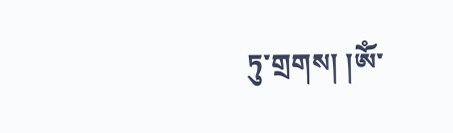ཏུ་གྲགས། །ཨོཾ་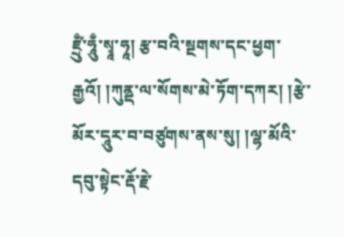ཛྲུྃ་ཧཱུྃ་སྭཱ་ཧཱ། རྩ་བའི་སྔགས་དང་ཕྱག་རྒྱའོ། །ཀུནྡ་ལ་སོགས་མེ་ཏོག་དཀར། །རྩེ་མོར་དཱུར་བ་བཙུགས་ནས་སུ། །ལྷ་མོའི་དབུ་སྟེང་རྡོ་རྗེ་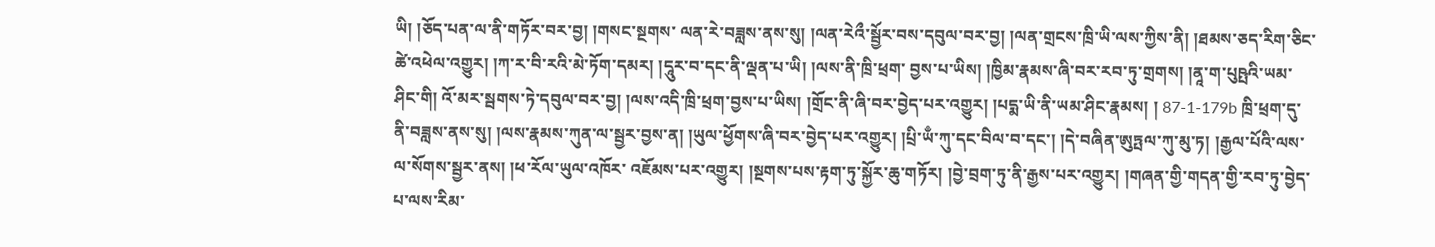ཡི། །ཅོད་པན་ལ་ནི་གཏོར་བར་བྱ། །གསང་སྔགས་ ལན་རེ་བཟླས་ནས་སུ། །ལན་རེའྀ་སྦྱོར་བས་དབུལ་བར་བྱ། །ལན་གྲངས་ཁྲི་ཡི་ལས་ཀྱིས་ནི། །ཐམས་ཅད་རིག་ཅིང་ཚེ་འཕེལ་འགྱུར། །ཀ་ར་བི་རའི་མེ་ཏོག་དམར། །དཱུར་བ་དང་ནི་ལྡན་པ་ཡི། །ལས་ནི་ཁྲི་ཕྲག་ བྱས་པ་ཡིས། །ཁྱིམ་རྣམས་ཞི་བར་རབ་ཏུ་གྲགས། །ནཱ་ག་པུཥྤའི་ཡམ་ཤིང་གི། འོ་མར་སྦགས་ཏེ་དབུལ་བར་བྱ། །ལས་འདི་ཁྲི་ཕྲག་བྱས་པ་ཡིས། །གྲོང་ནི་ཞི་བར་བྱེད་པར་འགྱུར། །པདྨ་ཡི་ནི་ཡམ་ཤིང་རྣམས། ། 87-1-179b ཁྲི་ཕྲག་དུ་ནི་བཟླས་ནས་སུ། །ལས་རྣམས་ཀུན་ལ་སྦྱར་བྱས་ན། །ཡུལ་ཕྱོགས་ཞི་བར་བྱེད་པར་འགྱུར། །པྲི་ཡྃ་ཀུ་དང་བིལ་བ་དང་། །དེ་བཞིན་ཨུཏྤལ་ཀུ་མུ་ཏ། །རྒྱལ་པོའི་ལས་ལ་སོགས་སྦྱར་ནས། །ཕ་རོལ་ཡུལ་འཁོར་ འཇོམས་པར་འགྱུར། །སྔགས་པས་རྟག་ཏུ་སྐྱོར་ཆུ་གཏོར། །བྱེ་བྲག་ཏུ་ནི་རྒྱས་པར་འགྱུར། །གཞན་གྱི་གདན་གྱི་རབ་ཏུ་བྱེད་པ་ལས་རིམ་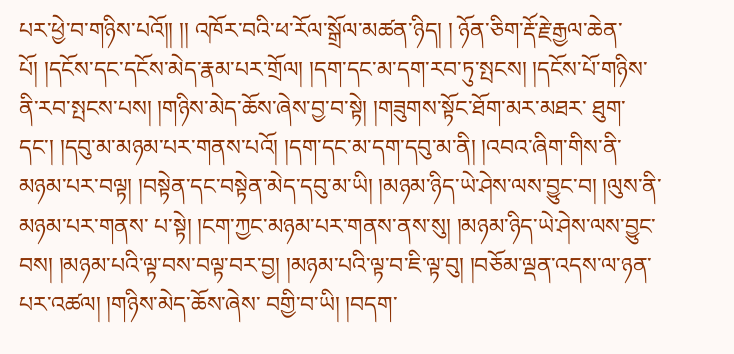པར་ཕྱེ་བ་གཉིས་པའོ།། །། འཁོར་བའི་ཕ་རོལ་སྒྲོལ་མཚན་ཉིད། ། ཉོན་ཅིག་རྡོ་རྗེ་རྒྱལ་ཆེན་པོ། །དངོས་དང་དངོས་མེད་རྣམ་པར་གྲོལ། །དག་དང་མ་དག་རབ་ཏུ་སྤངས། །དངོས་པོ་གཉིས་ནི་རབ་སྤངས་པས། །གཉིས་མེད་ཆོས་ཞེས་བྱ་བ་སྟེ། །གཟུགས་སྟོང་ཐོག་མར་མཐར་ ཐུག་དང་། །དབུ་མ་མཉམ་པར་གནས་པའོ། །དག་དང་མ་དག་དབུ་མ་ནི། །འབའ་ཞིག་གིས་ནི་མཉམ་པར་བལྟ། །བསྟེན་དང་བསྟེན་མེད་དབུ་མ་ཡི། །མཉམ་ཉིད་ཡེ་ཤེས་ལས་བྱུང་བ། །ལུས་ནི་མཉམ་པར་གནས་ པ་སྟེ། །ངག་ཀྱང་མཉམ་པར་གནས་ནས་སུ། །མཉམ་ཉིད་ཡེ་ཤེས་ལས་བྱུང་བས། །མཉམ་པའི་ལྟ་བས་བལྟ་བར་བྱ། །མཉམ་པའི་ལྟ་བ་ཇི་ལྟ་བུ། །བཅོམ་ལྡན་འདས་ལ་ཉན་པར་འཚལ། །གཉིས་མེད་ཆོས་ཞེས་ བགྱི་བ་ཡི། །བདག་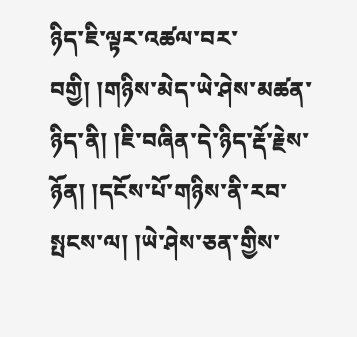ཉིད་ཇི་ལྟར་འཚལ་བར་བགྱི། །གཉིས་མེད་ཡེ་ཤེས་མཚན་ཉིད་ནི། །ཇི་བཞིན་དེ་ཉིད་རྡོ་རྗེས་ཉོན། །དངོས་པོ་གཉིས་ནི་རབ་སྤངས་ལ། །ཡེ་ཤེས་ཅན་གྱིས་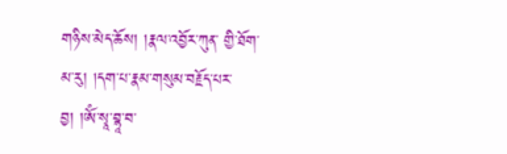གཉིས་མེད་ཆོས། །རྣལ་འབྱོར་ཀུན་ གྱི་ཐོག་མ་རུ། །དག་པ་རྣམ་གསུམ་བརྗོད་པར་བྱ། །ཨོཾ་སྭཱ་བྷཱ་བ་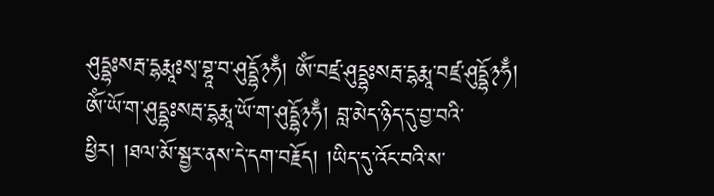ཤུདྡྷཿསརྦ་དྷརྨཱཿསྭ་བྷཱ་བ་ཤུདྡྷོ྅ཧྃ། ཨོཾ་བཛྲ་ཤུདྡྷཿསརྦ་དྷརྨཱ་བཛྲ་ཤུདྡྷོ྅ཧྃ། ཨོཾ་ཡོ་ག་ཤུདྡྷཿསརྦ་དྷརྨཱ་ཡོ་ག་ཤུདྡྷོ྅ཧྃ། བླ་མེད་ཉིད་དུ་བྱ་བའི་ ཕྱིར། །ཐལ་མོ་སྦྱར་ནས་དེ་དག་བརྗོད། །ཡིད་དུ་འོང་བའི་ས་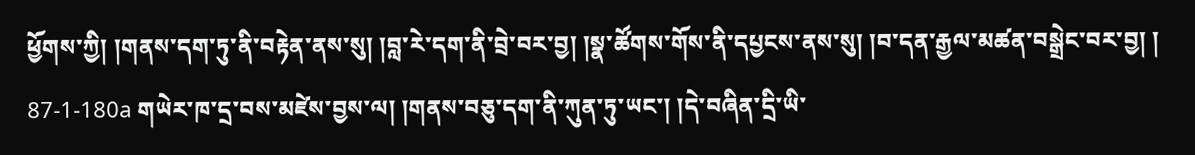ཕྱོགས་ཀྱི། །གནས་དག་ཏུ་ནི་བརྟེན་ནས་སུ། །བླ་རེ་དག་ནི་བྲེ་བར་བྱ། །སྣ་ཚོགས་གོས་ནི་དཔྱངས་ནས་སུ། །བ་དན་རྒྱལ་མཚན་བསྒྲེང་བར་བྱ། ། 87-1-180a གཡེར་ཁ་དྲ་བས་མཛེས་བྱས་ལ། །གནས་བཅུ་དག་ནི་ཀུན་ཏུ་ཡང་། །དེ་བཞིན་དྲི་ཡི་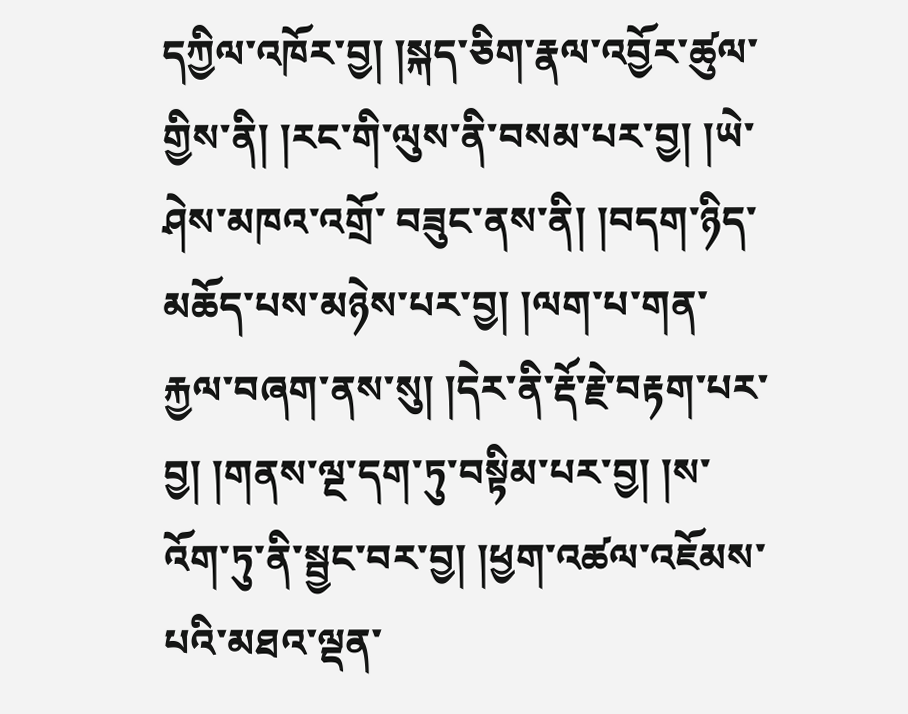དཀྱིལ་འཁོར་བྱ། །སྐད་ཅིག་རྣལ་འབྱོར་ཚུལ་གྱིས་ནི། །རང་གི་ལུས་ནི་བསམ་པར་བྱ། །ཡེ་ཤེས་མཁའ་འགྲོ་ བཟུང་ནས་ནི། །བདག་ཉིད་མཆོད་པས་མཉེས་པར་བྱ། །ལག་པ་གན་རྐྱལ་བཞག་ནས་སུ། །དེར་ནི་རྡོ་རྗེ་བརྟག་པར་བྱ། །གནས་ལྔ་དག་ཏུ་བསྟིམ་པར་བྱ། །ས་འོག་ཏུ་ནི་སྦྱང་བར་བྱ། །ཕྱག་འཚལ་འཇོམས་ པའི་མཐའ་ལྡན་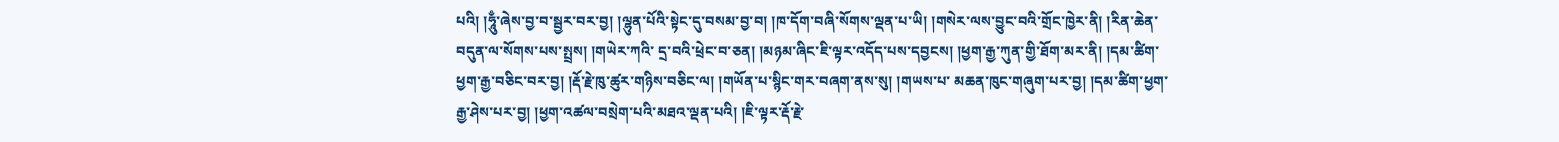པའི། །ཧཱུྃ་ཞེས་བྱ་བ་སྦྱར་བར་བྱ། །ལྷུན་པོའི་སྟེང་དུ་བསམ་བྱ་བ། །ཁ་དོག་བཞི་སོགས་ལྡན་པ་ཡི། །གསེར་ལས་བྱུང་བའི་གྲོང་ཁྱེར་ནི། །རིན་ཆེན་བདུན་ལ་སོགས་པས་སྤྲས། །གཡེར་ཀའི་ དྲ་བའི་ཕྲེང་བ་ཅན། །མཉམ་ཞིང་ཇི་ལྟར་འདོད་པས་དབྱངས། །ཕྱག་རྒྱ་ཀུན་གྱི་ཐོག་མར་ནི། །དམ་ཚིག་ཕྱག་རྒྱ་བཅིང་བར་བྱ། །རྡོ་རྗེ་ཁུ་ཚུར་གཉིས་བཅིང་ལ། །གཡོན་པ་སྙིང་གར་བཞག་ནས་སུ། །གཡས་པ་ མཆན་ཁུང་གཞུག་པར་བྱ། །དམ་ཚིག་ཕྱག་རྒྱ་ཤེས་པར་བྱ། །ཕྱག་འཚལ་བསྲེག་པའི་མཐའ་ལྡན་པའི། །ཇི་ལྟར་རྡོ་རྗེ་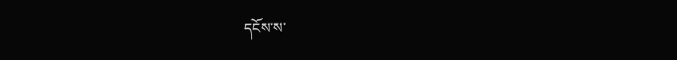དངོས་ས་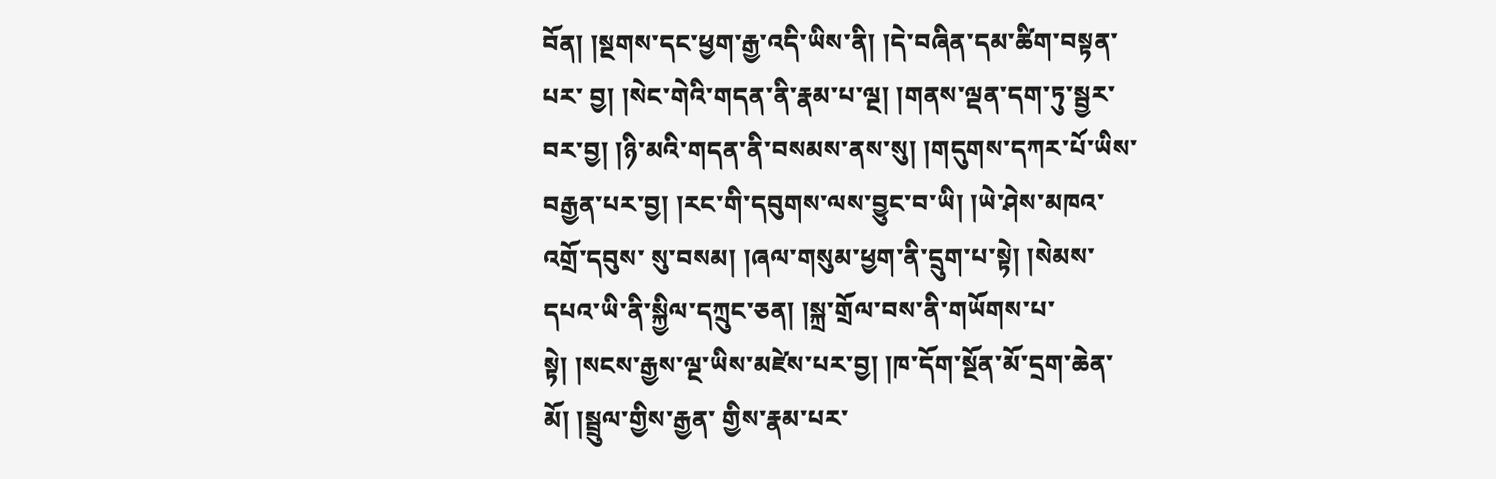བོན། །སྔགས་དང་ཕྱག་རྒྱ་འདི་ཡིས་ནི། །དེ་བཞིན་དམ་ཚིག་བསྟན་པར་ བྱ། །སེང་གེའི་གདན་ནི་རྣམ་པ་ལྔ། །གནས་ལྡན་དག་ཏུ་སྦྱར་བར་བྱ། །ཉི་མའི་གདན་ནི་བསམས་ནས་སུ། །གདུགས་དཀར་པོ་ཡིས་བརྒྱན་པར་བྱ། །རང་གི་དབུགས་ལས་བྱུང་བ་ཡི། །ཡེ་ཤེས་མཁའ་འགྲོ་དབུས་ སུ་བསམ། །ཞལ་གསུམ་ཕྱག་ནི་དྲུག་པ་སྟེ། །སེམས་དཔའ་ཡི་ནི་སྐྱིལ་དཀྲུང་ཅན། །སྐྲ་གྲོལ་བས་ནི་གཡོགས་པ་སྟེ། །སངས་རྒྱས་ལྔ་ཡིས་མཛེས་པར་བྱ། །ཁ་དོག་སྔོན་མོ་དྲག་ཆེན་མོ། །སྦྲུལ་གྱིས་རྒྱན་ གྱིས་རྣམ་པར་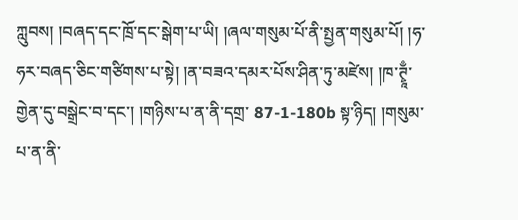ཀླུབས། །བཞད་དང་ཁྲོ་དང་སྒེག་པ་ཡི། །ཞལ་གསུམ་པོ་ནི་སྤྱན་གསུམ་པོ། །ཧ་ཧར་བཞད་ཅིང་གཙིགས་པ་སྟེ། །ན་བཟའ་དམར་པོས་ཤིན་ཏུ་མཛེས། །ཁ་ཊྭཱྃ་གྱེན་དུ་བསྒྲེང་བ་དང་། །གཉིས་པ་ན་ནི་དགྲ་ 87-1-180b སྟ་ཉིད། །གསུམ་པ་ན་ནི་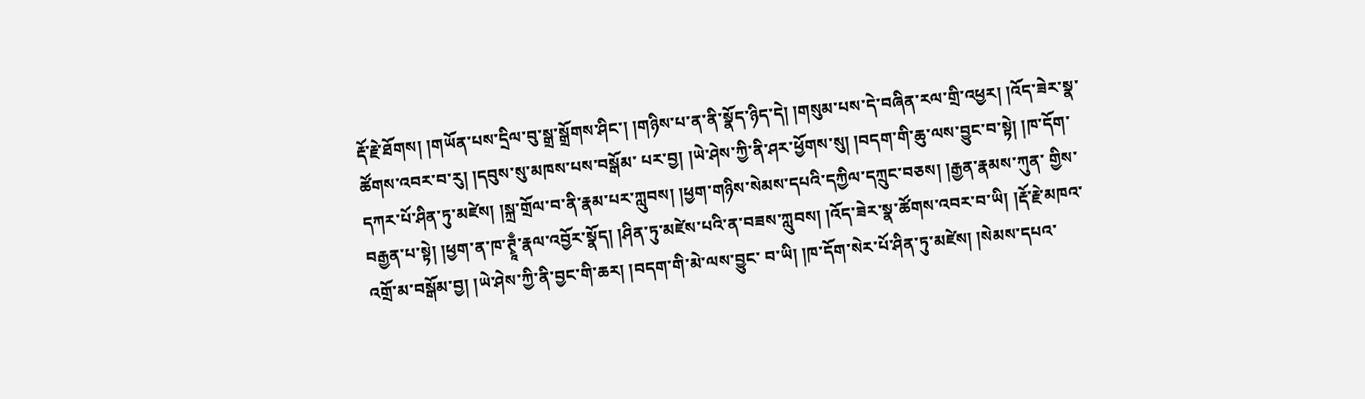རྡོ་རྗེ་ཐོགས། །གཡོན་པས་དྲིལ་བུ་སྒྲ་སྒྲོགས་ཤིང་། །གཉིས་པ་ན་ནི་སྣོད་ཉིད་དེ། །གསུམ་པས་དེ་བཞིན་རལ་གྲི་འཕྱར། །འོད་ཟེར་སྣ་ཚོགས་འབར་བ་རུ། །དབུས་སུ་མཁས་པས་བསྒོམ་ པར་བྱ། །ཡེ་ཤེས་ཀྱི་ནི་ཤར་ཕྱོགས་སུ། །བདག་གི་ཆུ་ལས་བྱུང་བ་སྟེ། །ཁ་དོག་དཀར་པོ་ཤིན་ཏུ་མཛེས། །སྐྲ་གྲོལ་བ་ནི་རྣམ་པར་ཀླུབས། །ཕྱག་གཉིས་སེམས་དཔའི་དཀྱིལ་དཀྲུང་བཅས། །རྒྱན་རྣམས་ཀུན་ གྱིས་བརྒྱན་པ་སྟེ། །ཕྱག་ན་ཁ་ཊྭཱྃ་རྣལ་འབྱོར་སྣོད། །ཤིན་ཏུ་མཛེས་པའི་ན་བཟས་ཀླུབས། །འོད་ཟེར་སྣ་ཚོགས་འབར་བ་ཡི། །རྡོ་རྗེ་མཁའ་འགྲོ་མ་བསྒོམ་བྱ། །ཡེ་ཤེས་ཀྱི་ནི་བྱང་གི་ཆར། །བདག་གི་མེ་ལས་བྱུང་ བ་ཡི། །ཁ་དོག་སེར་པོ་ཤིན་ཏུ་མཛེས། །སེམས་དཔའ་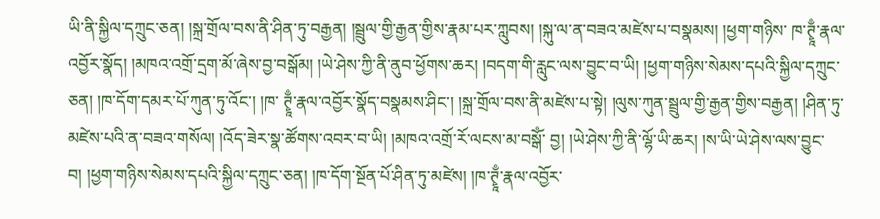ཡི་ནི་སྐྱིལ་དཀྲུང་ཅན། །སྐྲ་གྲོལ་བས་ནི་ཤིན་ཏུ་བརྒྱན། །སྦྲུལ་གྱི་རྒྱན་གྱིས་རྣམ་པར་ཀླུབས། །སྐུ་ལ་ན་བཟའ་མཛེས་པ་བསྣམས། །ཕྱག་གཉིས་ ཁ་ཊྭཱྃ་རྣལ་འབྱོར་སྣོད། །མཁའ་འགྲོ་དྲག་མོ་ཞེས་བྱ་བསྒོམ། །ཡེ་ཤེས་ཀྱི་ནི་ནུབ་ཕྱོགས་ཆར། །བདག་གི་རླུང་ལས་བྱུང་བ་ཡི། །ཕྱག་གཉིས་སེམས་དཔའི་སྐྱིལ་དཀྲུང་ཅན། །ཁ་དོག་དམར་པོ་ཀུན་ཏུ་འོང་། །ཁ་ ཊྭཱྃ་རྣལ་འབྱོར་སྣོད་བསྣམས་ཤིང་། །སྐྲ་གྲོལ་བས་ནི་མཛེས་པ་སྟེ། །ལུས་ཀུན་སྦྲུལ་གྱི་རྒྱན་གྱིས་བརྒྱན། །ཤིན་ཏུ་མཛེས་པའི་ན་བཟའ་གསོལ། །འོད་ཟེར་སྣ་ཚོགས་འབར་བ་ཡི། །མཁའ་འགྲོ་རོ་ལངས་མ་བསྒོཾ་ བྱ། །ཡེ་ཤེས་ཀྱི་ནི་ལྷོ་ཡི་ཆར། །ས་ཡི་ཡེ་ཤེས་ལས་བྱུང་བ། །ཕྱག་གཉིས་སེམས་དཔའི་སྐྱིལ་དཀྲུང་ཅན། །ཁ་དོག་སྔོན་པོ་ཤིན་ཏུ་མཛེས། །ཁ་ཊྭཱྃ་རྣལ་འབྱོར་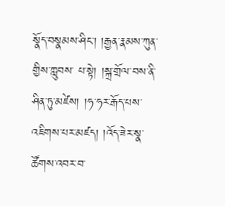སྣོད་བསྣམས་ཤིང་། །རྒྱན་རྣམས་ཀུན་གྱིས་ཀླུབས་ པ་སྟེ། །སྐྲ་གྲོལ་བས་ནི་ཤིན་ཏུ་མཛེས། །ཧ་ཧར་རྒོད་པས་འཇིགས་པར་མཛད། །འོད་ཟེར་སྣ་ཚོགས་འབར་བ་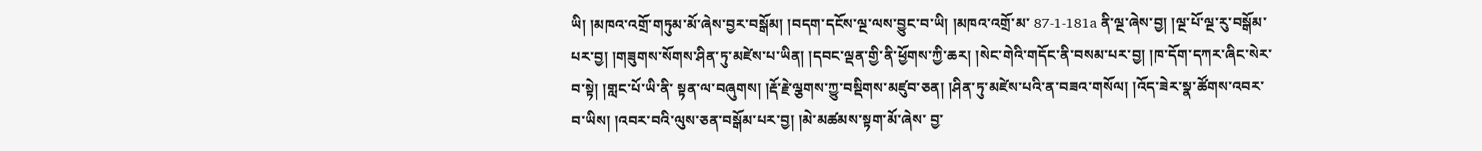ཡི། །མཁའ་འགྲོ་གཏུམ་མོ་ཞེས་བྱར་བསྒོམ། །བདག་དངོས་ལྔ་ལས་བྱུང་བ་ཡི། །མཁའ་འགྲོ་མ་ 87-1-181a ནི་ལྔ་ཞེས་བྱ། །ལྔ་པོ་ལྔ་རུ་བསྒོམ་པར་བྱ། །གཟུགས་སོགས་ཤིན་ཏུ་མཛེས་པ་ཡིན། །དབང་ལྡན་གྱི་ནི་ཕྱོགས་ཀྱི་ཆར། །སེང་གེའི་གདོང་ནི་བསམ་པར་བྱ། །ཁ་དོག་དཀར་ཞིང་སེར་བ་སྟེ། །གླང་པོ་ཡི་ནི་ སྟན་ལ་བཞུགས། །རྡོ་རྗེ་ལྕགས་ཀྱུ་བསྡིགས་མཛུབ་ཅན། །ཤིན་ཏུ་མཛེས་པའི་ན་བཟའ་གསོལ། །འོད་ཟེར་སྣ་ཚོགས་འབར་བ་ཡིས། །འབར་བའི་ལུས་ཅན་བསྒོམ་པར་བྱ། །མེ་མཚམས་སྟག་མོ་ཞེས་ བྱ་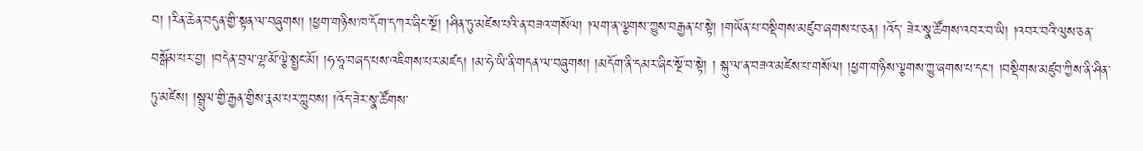བ། །རིན་ཆེན་བདུན་གྱི་སྟན་ལ་བཞུགས། །ཕྱག་གཉིས་ཁ་དོག་དཀར་ཞིང་སྔོ། །ཤིན་ཏུ་མཛེས་པའི་ན་བཟའ་གསོལ། །ལག་ན་ལྕགས་ཀྱུས་བརྒྱན་པ་སྟེ། །གཡོན་པ་བསྡིགས་མཛུབ་ཞགས་པ་ཅན། །འོད་ ཟེར་སྣ་ཚོགས་འབར་བ་ཡི། །འབར་བའི་ལུས་ཅན་བསྒོམ་པར་བྱ། །བདེན་བྲལ་ལྷ་མོ་ལྕེ་སྤྱང་མོ། །ཧ་ཧཱ་བཞད་པས་འཇིགས་པར་མཛད། །མ་ཧེ་ཡི་ནི་གདན་ལ་བཞུགས། །མདོག་ནི་དམར་ཞིང་སྔོ་བ་སྟེ། ། སྐུ་ལ་ན་བཟའ་མཛེས་པ་གསོལ། །ཕྱག་གཉིས་ལྕགས་ཀྱུ་ཞགས་པ་དང་། །བསྡིགས་མཛུབ་ཀྱིས་ནི་ཤིན་ཏུ་མཛེས། །སྦྲུལ་གྱི་རྒྱན་གྱིས་རྣམ་པར་ཀླུབས། །འོད་ཟེར་སྣ་ཚོགས་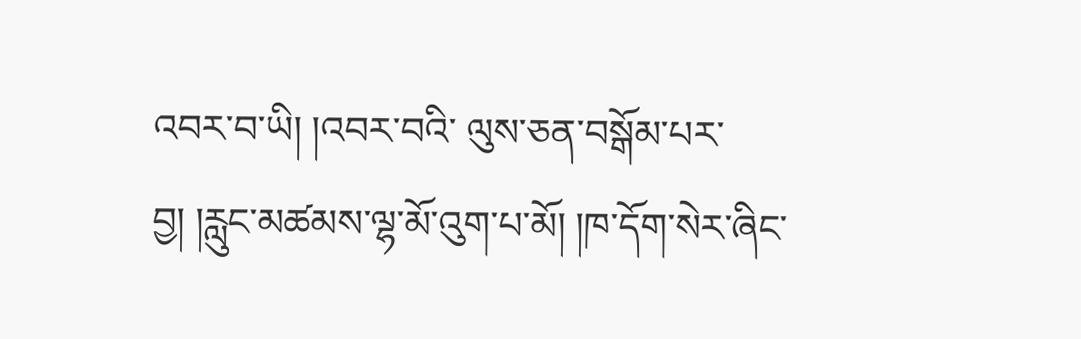འབར་བ་ཡི། །འབར་བའི་ ལུས་ཅན་བསྒོམ་པར་བྱ། །རླུང་མཚམས་ལྷ་མོ་འུག་པ་མོ། །ཁ་དོག་སེར་ཞིང་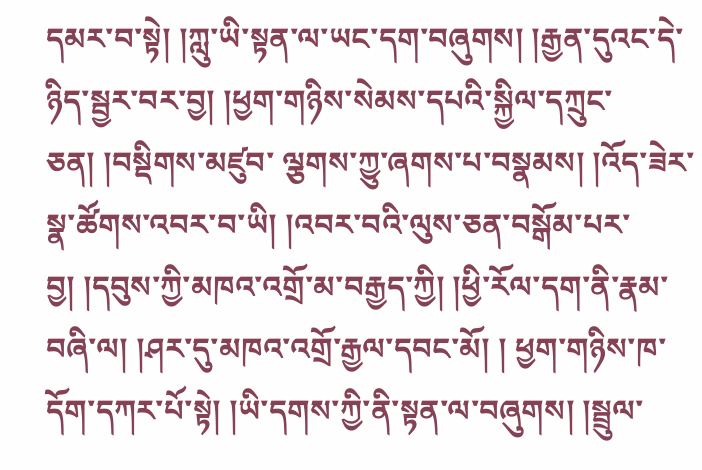དམར་བ་སྟེ། །ཀླུ་ཡི་སྟན་ལ་ཡང་དག་བཞུགས། །རྒྱན་དུའང་དེ་ཉིད་སྦྱར་བར་བྱ། །ཕྱག་གཉིས་སེམས་དཔའི་སྐྱིལ་དཀྲུང་ཅན། །བསྡིགས་མཛུབ་ ལྕགས་ཀྱུ་ཞགས་པ་བསྣམས། །འོད་ཟེར་སྣ་ཚོགས་འབར་བ་ཡི། །འབར་བའི་ལུས་ཅན་བསྒོམ་པར་བྱ། །དབུས་ཀྱི་མཁའ་འགྲོ་མ་བརྒྱད་ཀྱི། །ཕྱི་རོལ་དག་ནི་རྣམ་བཞི་ལ། །ཤར་དུ་མཁའ་འགྲོ་རྒྱལ་དབང་མོ། ། ཕྱག་གཉིས་ཁ་དོག་དཀར་པོ་སྟེ། །ཡི་དགས་ཀྱི་ནི་སྟན་ལ་བཞུགས། །སྦྲུལ་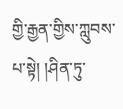གྱི་རྒྱན་གྱིས་ཀླུབས་པ་སྟེ། །ཤིན་ཏུ་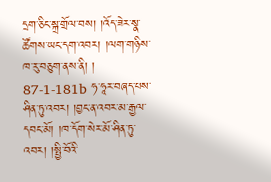དྲག་ཅིང་སྐྲ་གྲོལ་བས། །འོད་ཟེར་སྣ་ཚོགས་ཡང་དག་འབར། །ལག་གཉིས་ཁ་རུ་བཅུག་ནས་ནི། ། 87-1-181b ཧ་ཧཱར་བཞད་པས་ཤིན་ཏུ་འབར། །བྱང་ན་འབར་མ་རྒྱལ་དབང་མོ། །ཁ་དོག་སེར་མོ་ཤིན་ཏུ་འབར། །སྤྱི་བོའི་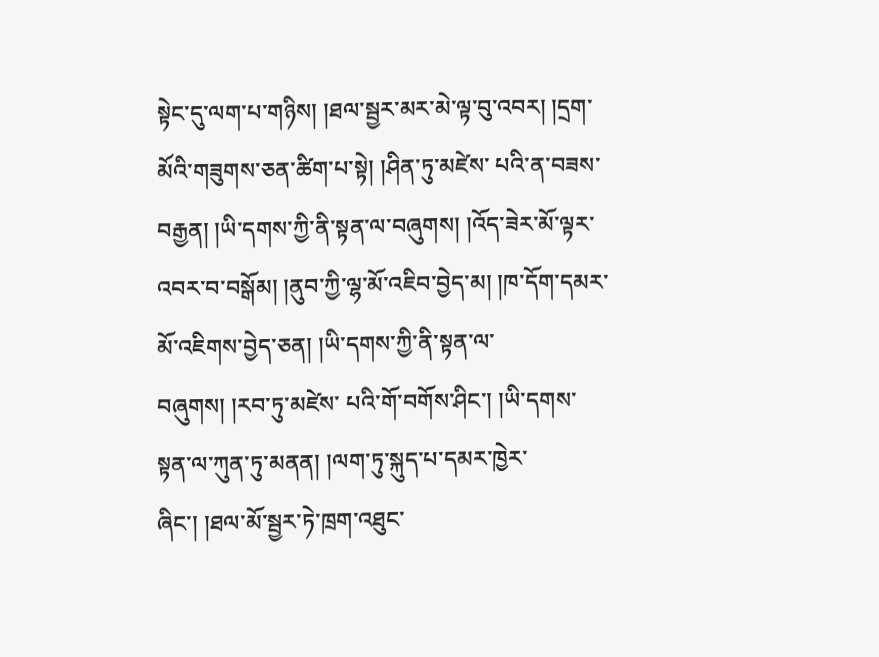སྟེང་དུ་ལག་པ་གཉིས། །ཐལ་སྦྱར་མར་མེ་ལྟ་བུ་འབར། །དྲག་མོའི་གཟུགས་ཅན་ཚིག་པ་སྟེ། །ཤིན་ཏུ་མཛེས་ པའི་ན་བཟས་བརྒྱན། །ཡི་དགས་ཀྱི་ནི་སྟན་ལ་བཞུགས། །འོད་ཟེར་མོ་ལྟར་འབར་བ་བསྒོམ། །ནུབ་ཀྱི་ལྷ་མོ་འཇིབ་བྱེད་མ། །ཁ་དོག་དམར་མོ་འཇིགས་བྱེད་ཅན། །ཡི་དགས་ཀྱི་ནི་སྟན་ལ་བཞུགས། །རབ་ཏུ་མཛེས་ པའི་གོ་བགོས་ཤིང་། །ཡི་དགས་སྟན་ལ་ཀུན་ཏུ་མནན། །ལག་ཏུ་སྐུད་པ་དམར་ཁྱེར་ཞིང་། །ཐལ་མོ་སྦྱར་ཏེ་ཁྲག་འཐུང་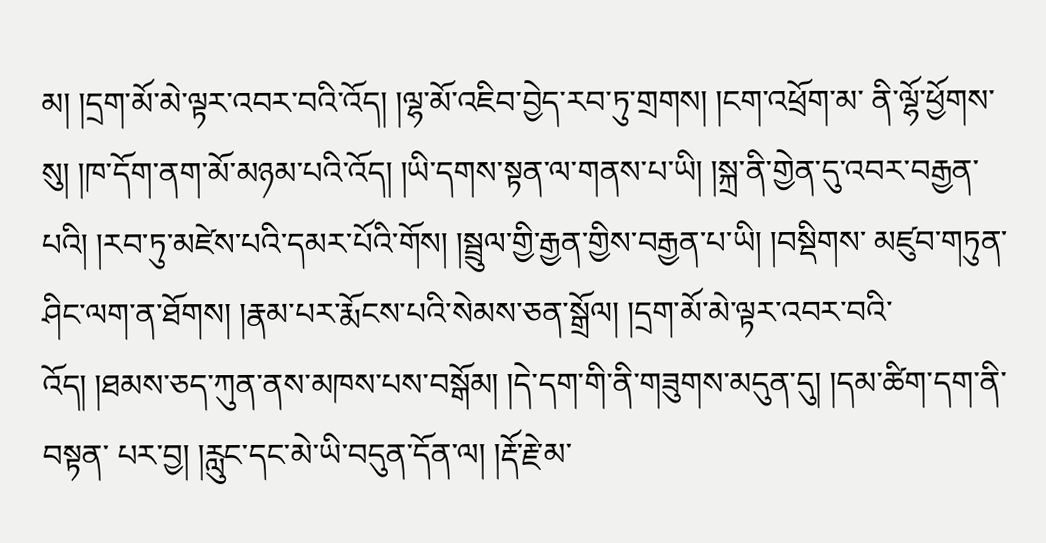མ། །དྲག་མོ་མེ་ལྟར་འབར་བའི་འོད། །ལྷ་མོ་འཇིབ་བྱེད་རབ་ཏུ་གྲགས། །ངག་འཕྲོག་མ་ ནི་ལྷོ་ཕྱོགས་སུ། །ཁ་དོག་ནག་མོ་མཉམ་པའི་འོད། །ཡི་དགས་སྟན་ལ་གནས་པ་ཡི། །སྐྲ་ནི་གྱེན་དུ་འབར་བརྒྱན་པའི། །རབ་ཏུ་མཛེས་པའི་དམར་པོའི་གོས། །སྦྲུལ་གྱི་རྒྱན་གྱིས་བརྒྱན་པ་ཡི། །བསྡིགས་ མཛུབ་གཏུན་ཤིང་ལག་ན་ཐོགས། །རྣམ་པར་རྨོངས་པའི་སེམས་ཅན་སྒྲོལ། །དྲག་མོ་མེ་ལྟར་འབར་བའི་འོད། །ཐམས་ཅད་ཀུན་ནས་མཁས་པས་བསྒོམ། །དེ་དག་གི་ནི་གཟུགས་མདུན་དུ། །དམ་ཚིག་དག་ནི་བསྟན་ པར་བྱ། །རླུང་དང་མེ་ཡི་བདུན་དོན་ལ། །རྡོ་རྗེ་མ་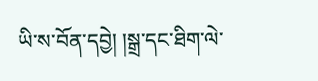ཡི་ས་བོན་དབྱེ། །སྒྲ་དང་ཐིག་ལེ་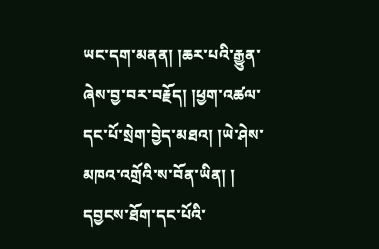ཡང་དག་མནན། །ཆར་པའི་རྒྱུན་ཞེས་བྱ་བར་བརྗོད། །ཕྱག་འཚལ་དང་པོ་སྲེག་བྱེད་མཐའ། །ཡེ་ཤེས་མཁའ་འགྲོའི་ས་བོན་ཡིན། ། དབྱངས་ཐོག་དང་པོའི་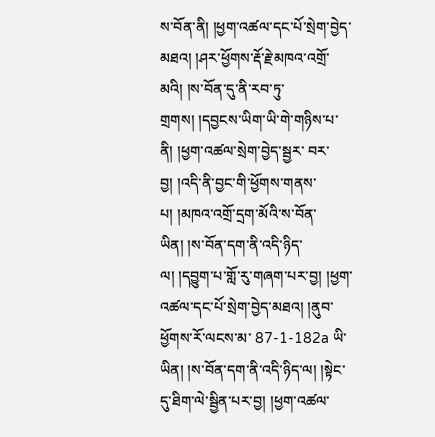ས་བོན་ནི། །ཕྱག་འཚལ་དང་པོ་སྲེག་བྱེད་མཐའ། །ཤར་ཕྱོགས་རྡོ་རྗེ་མཁའ་འགྲོ་མའི། །ས་བོན་དུ་ནི་རབ་ཏུ་གྲགས། །དབྱངས་ཡིག་ཡི་གེ་གཉིས་པ་ནི། །ཕྱག་འཚལ་སྲེག་བྱེད་སྦྱར་ བར་བྱ། །འདི་ནི་བྱང་གི་ཕྱོགས་གནས་པ། །མཁའ་འགྲོ་དྲག་མོའི་ས་བོན་ཡིན། །ས་བོན་དག་ནི་འདི་ཉིད་ལ། །དབྱུག་པ་གློ་རུ་གཞག་པར་བྱ། །ཕྱག་འཚལ་དང་པོ་སྲེག་བྱེད་མཐའ། །ནུབ་ཕྱོགས་རོ་ལངས་མ་ 87-1-182a ཡི་ཡིན། །ས་བོན་དག་ནི་འདི་ཉིད་ལ། །སྟེང་དུ་ཐིག་ལེ་སྦྱིན་པར་བྱ། །ཕྱག་འཚལ་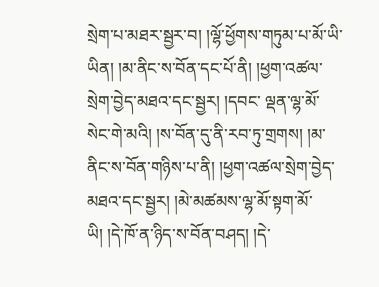སྲེག་པ་མཐར་སྦྱར་བ། །ལྷོ་ཕྱོགས་གཏུམ་པ་མོ་ཡི་ཡིན། །མ་ནིང་ས་བོན་དང་པོ་ནི། །ཕྱག་འཚལ་སྲེག་བྱེད་མཐའ་དང་སྦྱར། །དབང་ ལྡན་ལྷ་མོ་སེང་གེ་མའི། །ས་བོན་དུ་ནི་རབ་ཏུ་གྲགས། །མ་ནིང་ས་བོན་གཉིས་པ་ནི། །ཕྱག་འཚལ་སྲེག་བྱེད་མཐའ་དང་སྦྱར། །མེ་མཚམས་ལྷ་མོ་སྟག་མོ་ཡི། །དེ་ཁོ་ན་ཉིད་ས་བོན་བཤད། །དེ་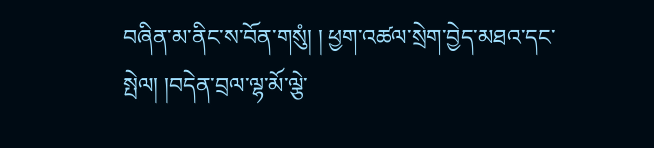བཞིན་མ་ནིང་ས་བོན་གསུཾ། ། ཕྱག་འཚལ་སྲེག་བྱེད་མཐའ་དང་སྤེལ། །བདེན་བྲལ་ལྷ་མོ་ལྕེ་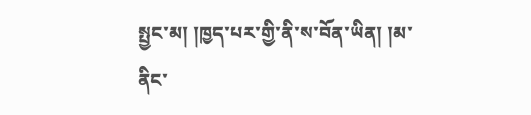སྤྱང་མ། །ཁྱད་པར་གྱི་ནི་ས་བོན་ཡིན། །མ་ནིང་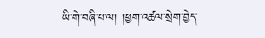ཡི་གེ་བཞི་པ་ལ། །ཕྱག་འཚལ་སྲེག་བྱེད་